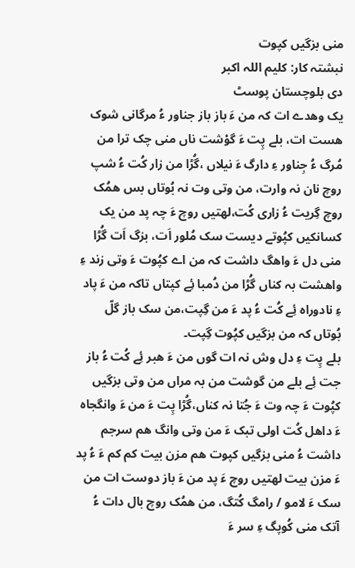منی بزگیں کپوت
نبشتہ کار: کلیم اللہ اکبر
دی بلوچستان پوسٹ
یک وھدے ات کہ من ءَ باز باز جناور ءُ مرگانی شوک ھست ات، بلے پِت ءَ گوْشت ناں منی چک ترا من مُرگ ءُ جِناور ءِ دارگ ءَ نیلاں ،گُڑا من زار کُت ءُ شپ روچ نان نہ وارت، من وتی وت نہ بُوتاں بس ھمُک روچ گِریت ءُ زاری کُت،لھتیں روچ ءَ چہ پد من یک کسانکیں کپُوتے دیست سک مُلور اَت، بزگ اَت گُڑا منی دل ءَ واھگ داشت کہ من اے کپُوت ءَ وتی زند ءِ واھشت بہ کناں گُڑا من دُمبا ئِے کپتاں تاکہ من ءَ پاد ءِ نادوراہ ئِے کُت ءُ پد ءَ من گِپت،من سک باز گلّ بُوتاں کہ من بزگیں کپُوت گِپت۔
بلے پِت ءِ دل وش نہ ات گوں من ءَ ھبر ئِے کُت ءُ باز جت ئِے بلے من گوشت من بہ مراں من وتی بزگیں کپُوت ءَ چہ وت ءَ جُتا نہ کناں،گُڑا پِت ءَ من ءَ وانگجاہ ءَ داھل کُت اولی تبک ءَ من وتی وانگ ھم سرجم داشت ءُ منی بزگیں کپوت ھم مزن بیت کم کم ءَ ءُ پد ءَ مزن بیت لھتیں روچ ءَ پد من ءَ باز دوست ات من سک ءَ لامو / رامگ کُتگ، من ھمُک روچ بال دات ءُ آتک منی کُوپگ ءِ سر ءَ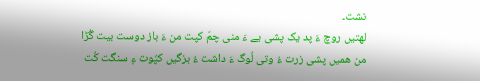نشت۔
لھتیں روچ ءَ پد یک پشی یے ءَ منی چمّ کپت من ءَ باز دوست بیت گُڑا من ھمیں پشی زرت ءُ وتی لُوگ ءَ داشت ءُ بزگیں کپُوت ءِ سنگت کُت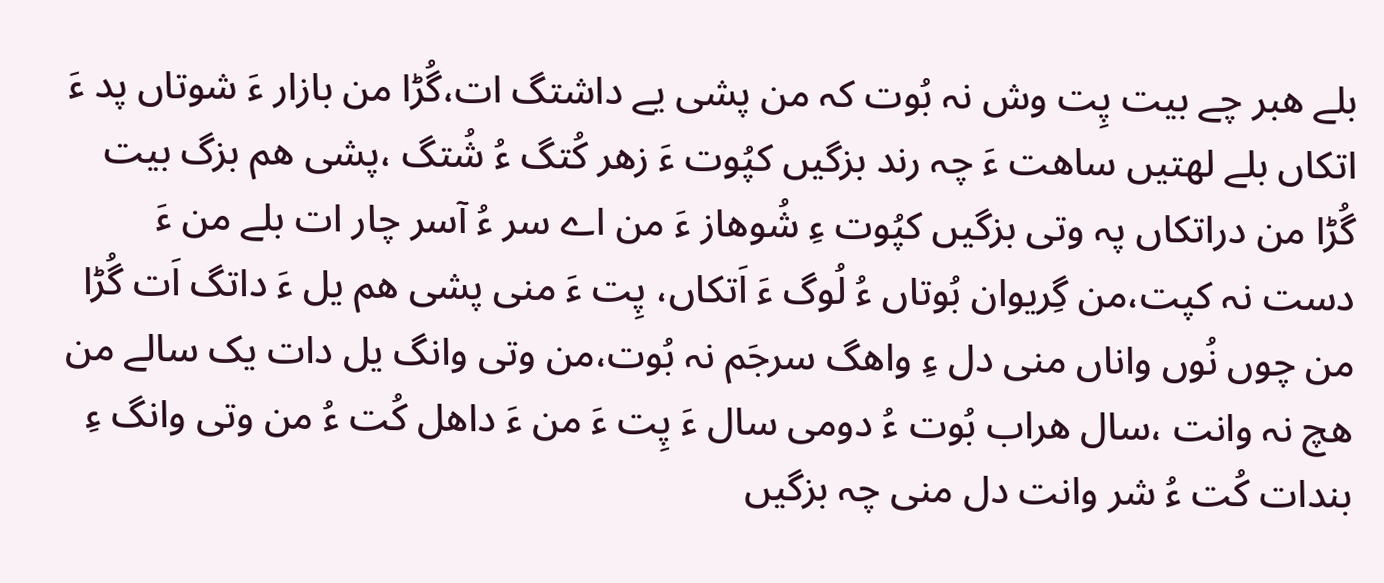بلے ھبر چے بیت پِت وش نہ بُوت کہ من پشی یے داشتگ ات،گُڑا من بازار ءَ شوتاں پد ءَ اتکاں بلے لھتیں ساھت ءَ چہ رند بزگیں کپُوت ءَ زھر کُتگ ءُ شُتگ ،پشی ھم بزگ بیت گُڑا من دراتکاں پہ وتی بزگیں کپُوت ءِ شُوھاز ءَ من اے سر ءُ آسر چار ات بلے من ءَ دست نہ کپت،من گِریوان بُوتاں ءُ لُوگ ءَ اَتکاں، پِت ءَ منی پشی ھم یل ءَ داتگ اَت گُڑا من چوں نُوں واناں منی دل ءِ واھگ سرجَم نہ بُوت،من وتی وانگ یل دات یک سالے من ھچ نہ وانت ،سال ھراب بُوت ءُ دومی سال ءَ پِت ءَ من ءَ داھل کُت ءُ من وتی وانگ ءِ بندات کُت ءُ شر وانت دل منی چہ بزگیں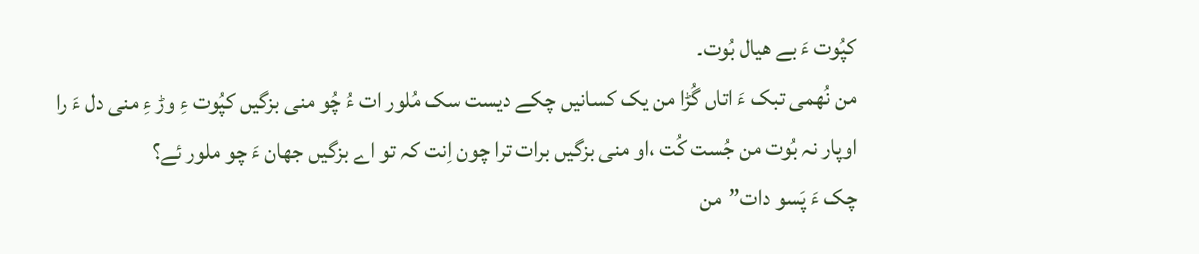کپُوت ءَ بے ھیال بُوت۔
من نُھمی تبک ءَ اتاں گُڑا من یک کسانیں چکے دیست سک مُلور ات ءُ چُو منی بزگیں کپُوت ءِ وڑ ءِ منی دل ءَ را اوپار نہ بُوت من جُست کُت ،او منی بزگیں برات ترا چون اِنت کہ تو اے بزگیں جھان ءَ چو ملور ئے؟
چک ءَ پَسو دات”من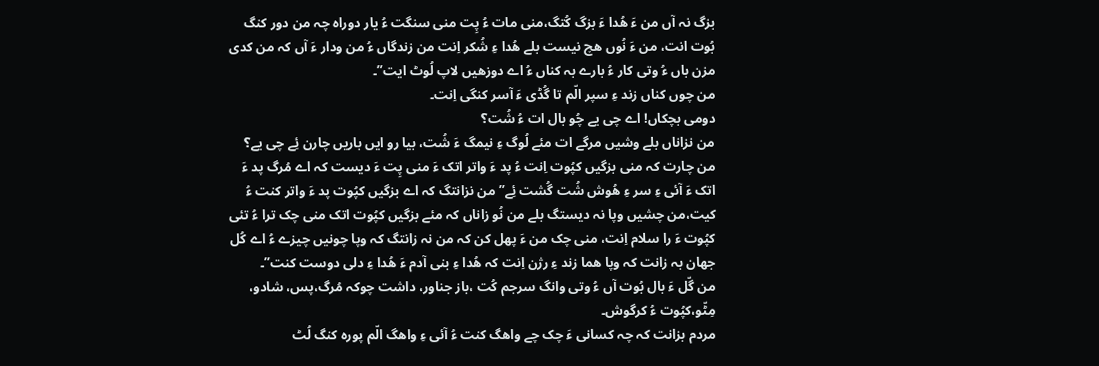بزگ نہ آں من ءَ ھُدا ءَ بزگ کُتگ،منی مات ءُ پِت منی سنگت ءُ یار دوراہ چہ من دور کنگ بُوت انت، من ءَ نُوں ھچ نیست بلے ھُدا ءِ شُکر اِنت من زندگاں ءُ من ودار ءَ آں کہ من کدی مزن باں ءُ وتی کار ءُ بارے بہ کناں ءُ اے دوزھیں لاپ لُوٹ ایت”۔
من چوں کناں زند ءِ سپر الّم تا گُڈی ءَ آسر کنگی اِنت۔
دومی بچکاں! اے چی یے چُو بال ات ءُ شُت؟
من نزاناں بلے وشیں مرگے ات مئے لُوگ ءِ نیمگ ءَ شُت، بیا رو ایں باریں چارن ئِے چی یے؟
من چارت کہ منی بزگیں کپُوت اِنت ءُ پد ءَ واتر اتک ءَ منی پِت ءَ دیست کہ اے مُرگ پد ءَ اتک ءَ آئی ءِ سر ءِ ھُوش شُت گُشت ئِے” من نزانتگ کہ اے بزگیں کپُوت پد ءَ واتر کنت ءُ کیت،من چشیں وپا نہ دیستگ بلے من نُو زاناں کہ مئے بزگیں کپُوت اتک منی چک ترا ءُ تئی کپُوت ءَ را سلام اِنت، منی چک من ءَ پھل کن کہ من نہ زانتگ کہ وپا چونیں چیزے ءُ اے کُل جھان بہ زانت کہ وپا ھما زند ءِ رژن اِنت کہ ھُدا ءِ بنی آدم ءَ ھُدا ءِ دلی دوست کنت”۔
من گّل ءَ بال بُوت آں ءُ وتی وانگ سرجم کُت ،باز جناور، داشت چوکہ مُرگ،پس، شادو، مِٹّو،کپُوت ءُ کرگوش۔
مردم بزانت کہ چہ کسانی ءَ چک چے واھگ کنت ءُ آئی ءِ واھگ الّم پورہ کنگ لُٹ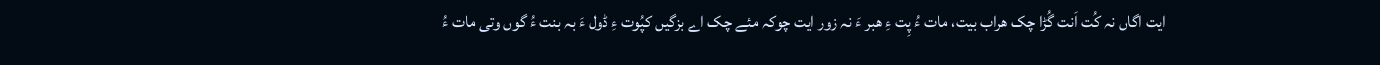ایت اگاں نہ کُت اَنت گُڑا چک ھراب بیت، مات ءُ پِت ءِ ھبر ءَ نہ زور ایت چوکہ مئے چک اے بزگیں کپُوت ءِ ڈول ءَ بہ بنت ءُ گوں وتی مات ءُ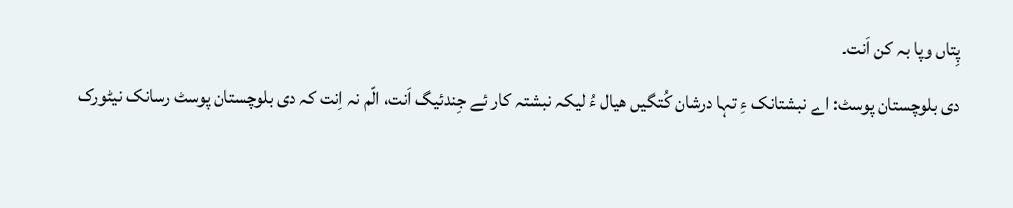پِتاں وپا بہ کن اَنت۔
دی بلوچستان پوسٹ: اے نبشتانک ءِ تہا درشان کُتگیں ھیال ءُ لیکہ نبشتہ کار ئے جِندئیگ اَنت، الّم نہ اِنت کہ دی بلوچستان پوسٹ رسانک نیٹورک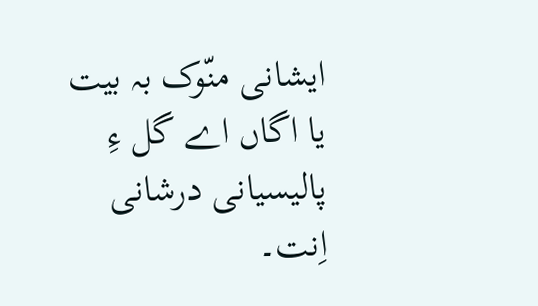ایشانی منّوک بہ بیت یا اگاں اے گل ءِ پالیسیانی درشانی اِنت۔